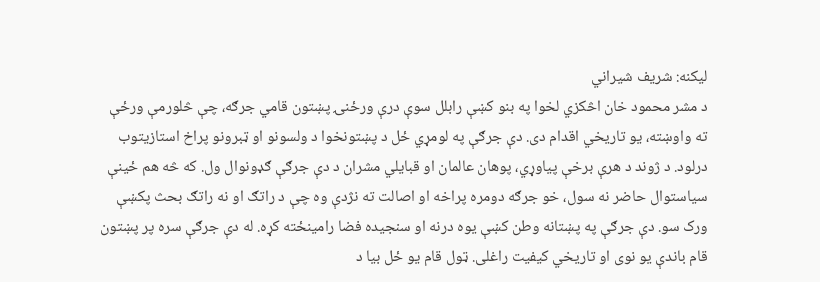لیکنه: شریف شیراني
د مشر محمود خان اڅکزي لخوا په بنو کښې رابلل سوې درې ورځنۍ پښتون قامي جرګه، چې څلورمې ورځې ته واوښته، یو تاریخي اقدام دی. دې جرګې په لومړي ځل د پښتونخوا د ولسونو او ټبرونو پراخ استازیتوب درلود. د ژوند د هرې برخې پیاوړي، پوهان عالمان او قبایلي مشران د دې جرګې ګډونوال ول. که څه هم ځینې سیاستوال حاضر نه سول، خو جرګه دومره پراخه او اصالت ته نژدې وه چې د راتګ او نه راتګ بحث پکښې ورک سو. دې جرګې په پښتانه وطن کښې یوه درنه او سنجیده فضا رامینځته کړه. له دې جرګې سره پر پښتون قام باندې یو نوی او تاریخي کیفیت راغلی. ټول قام یو ځل بیا د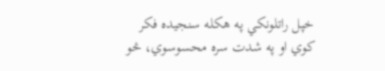خپل راتلونکي په هکله سنجیده فکر کوي او په شدت سره محسوسوي، څو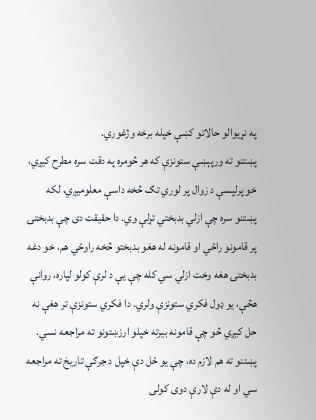په نړیوالو حالاتو کښې خپله برخه وژغوري.
پښتنو ته ورپېښې ستونزې که هر څومره په دقت سره مطرح کیږي، خو پرلپسې د زوال پر لوري تګ څخه داسې معلومیږي، لکه پښتنو سره چې ازلي بدبختي تړلې وي. دا حقیقت دی چې بدبختۍ پر قامونو راځي او قامونه له هغو بدبختو څخه راوځي هم، خو دغه بدبختۍ هغه وخت ازلي سي کله چې یې د لرې کولو لپاره، روانې هڅې، یو ډول فکري ستونزې ولري. دا فکري ستونزې تر هغې نه حل کیږي څو چې قامونه بیرته خپلو ارزښتونو ته مراجعه نسي. پښتنو ته هم لازم ده، چې یو ځل دې خپل د جرګې تاریخ ته مراجعه سي او له دې لارې دوی کولی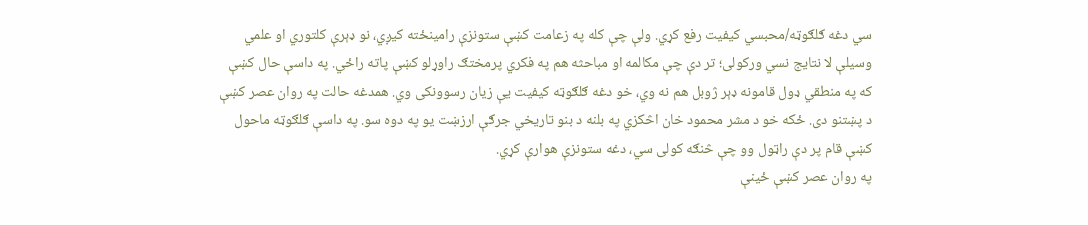سي دغه ګلګوټه/محبسي کیفیت رفع کړي. ولې چې کله په زعامت کښې ستونزې رامینځته کیږي، نو ډېرې کلتوري او علمي وسیلې لا نتایج نسي ورکولی؛ تر دې چې مکالمه او مباحثه هم په فکري پرمختګ راوړلو کښې پاته راځي. په داسې حال کښې که په منطقي ډول قامونه ډېر ژوبل هم نه وي، خو دغه ګلګوټه کیفیت یې زیان رسوونکی وي. همدغه حالت په روان عصر کښې د پښتنو دی. ځکه خو د مشر محمود خان اڅکزي په بلنه د بنو تاریخي جرګې ارزښت یو په دوه سو. په داسې ګلګوټه ماحول کښې قام پر دې راټول وو چې څنګه کولی سي، دغه ستونزې هوارې کړي.
په روان عصر کښې ځینې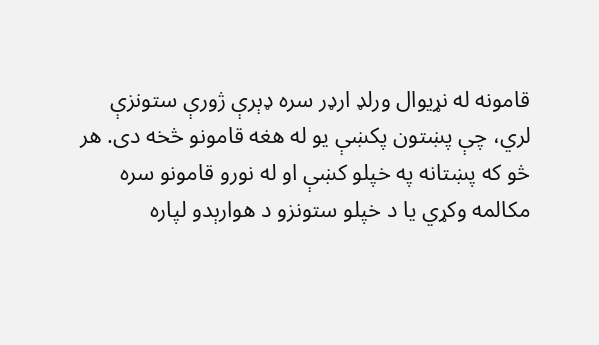قامونه له نړیوال ورلډ ارډر سره ډېرې ژورې ستونزې لري، چې پښتون پکښې یو له هغه قامونو څخه دی. هر څو که پښتانه په خپلو کښې او له نورو قامونو سره مکالمه وکړي یا د خپلو ستونزو د هوارېدو لپاره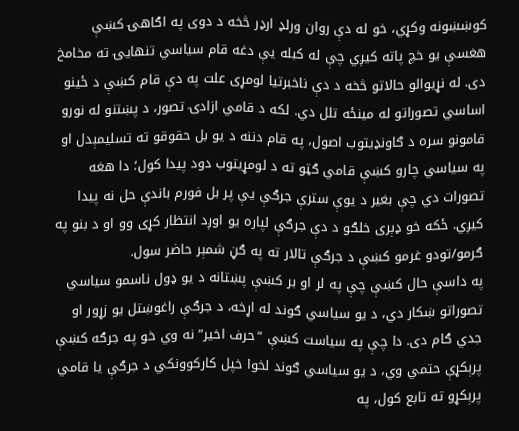کوښښونه وکړي، خو له دې روان ورلډ ارډر څخه د دوی په اګاهۍ کښې هغسې یو خچ پاته کیږي چې له کبله یې دغه قام سیاسي تنهایۍ ته مخامخ دی. له نړیوالو حالاتو څخه د دې ناخبرتیا لومړی علت په دې قام کښې د ځینو اساسي تصوراتو له مینځه تلل دي. لکه د قامي ازادۍ تصور، د پښتنو له نورو قامونو سره د ګاونډیتوب اصول، په قام دننه د یو بل حقوقو ته تسلیمېدل او په سیاسي چارو کښې قامي ګټو ته د لومړیتوب دود پیدا کول؛ دا هغه تصورات دي چې بغیر د یوې سترې جرګې یې پر بل فورم باندې حل نه پیدا کیږي. ځکه خو ډېری خلګو د دې جرګې لپاره یو اوږد انتظار کړی وو او د بنو په ګرمو/تودو غرمو کښې د جرګې تالار ته په ګڼ شمېر حاضر سول.
په داسې حال کښې چې په لر او بر کښې پښتانه د یو ډول ناسمو سیاسي تصوراتو ښکار دي، د یو سیاسي ګوند له اړخه، د جرګې راغوښتل یو زړور او جدي ګام دی. دا چې په سیاست کښې “حرف اخیر” نه وي خو په جرګه کښې پرېکړې حتمي وي، د یو سیاسي ګوند لخوا خپل کارکوونکي د جرګې یا قامي پرېکړو ته تابع کول، په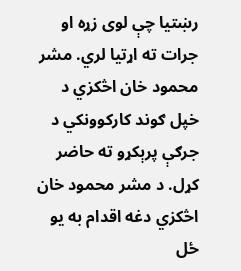رښتیا چې لوی زړه او جرات ته اړتیا لري. مشر محمود خان اڅکزي د خپل ګوند کارکوونکي د جرګې پرېکړو ته حاضر کړل. د مشر محمود خان اڅکزي دغه اقدام به یو ځل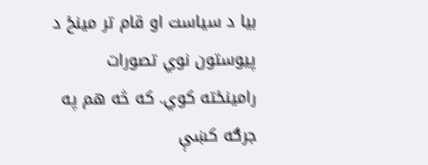بیا د سیاست او قام تر مینځ د پیوستون نوي تصورات رامینځته کوي. که څه هم په جرګه کښې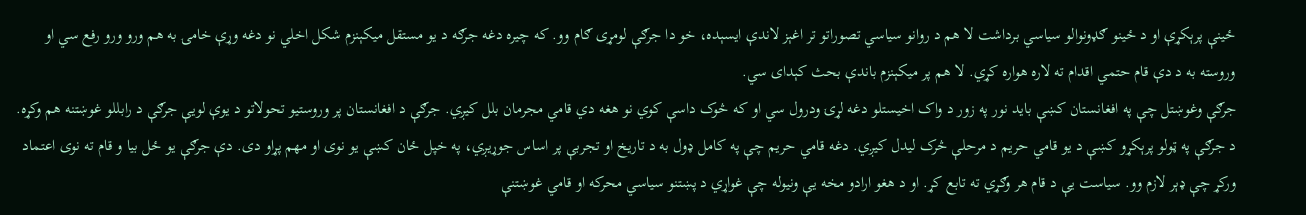ځینې پرېکړې او د ځینو ګډونوالو سیاسي برداشت لا هم د روانو سیاسي تصوراتو تر اغېز لاندې ایسېده، خو دا جرګې لومړی ګام وو. که چیره دغه جرګه د یو مستقل میکېنزم شکل اخلي نو دغه وړې خامۍ به هم ورو ورو رفع سي او وروسته به د دې قام حتمي اقدام ته لاره هواره کړي. لا هم پر میکېنزم باندې بحث کېدای سي.
جرګې وغوښتل چې په افغانستان کښې باید نور په زور د واک اخیستلو دغه لړۍ ودرول سي او که څوک داسې کوي نو هغه دي قامي مجرمان بلل کیږي. جرګې د افغانستان پر وروستیو تحولاتو د یوې لویې جرګې د رابللو غوښتنه هم وکړه. د جرګې په ټولو پرېکړو کښې د یو قامي حریم د مرحلې څرک لیدل کیږي. دغه قامي حریم چې په کامل ډول به د تاریخ او تجربې پر اساس جوړیږي، په خپل ځان کښې یو نوی او مهم پړاو دی. دې جرګې یو ځل بیا و قام ته نوی اعتماد ورکړ چې ډېر لازم وو. سیاست یې د قام هر وګړي ته تابع کړ. او د هغو ارادو مخه یې ونیوله چې غواړي د پښتنو سیاسي محرکه او قامي غوښتنې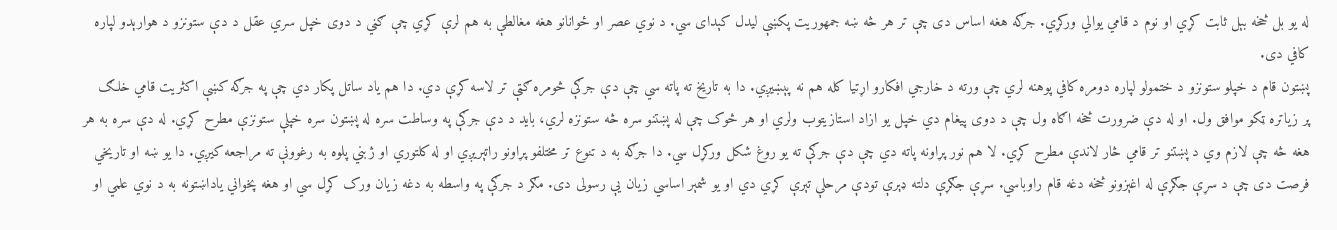له یو بل څخه بېل ثابت کړي او نوم د قامي یوالي ورکړي. جرګه هغه اساس دی چې تر هر څه ښه جمهوریت پکښې لیدل کېدای سي. د نوي عصر او ځوانانو هغه مغالطې به هم لرې کړي چې ګڼي د دوی خپل سري عقل د دې ستونزو د هوارېدو لپاره کافي دی.
پښتون قام د خپلو ستونزو د ختمولو لپاره دومره کافي پوهنه لري چې ورته د خارجي افکارو اړتیا کله هم نه پېښیږي. دا به تاریخ ته پاته سي چې دې جرګې څومره ګټې تر لاسه کړې دي. دا هم یاد ساتل پکار دي چې په جرګه کښې اکثریت قامي خلګ پر زیاتره ټکو موافق ول. او له دې ضرورت څخه اګاه ول چې د دوی پیغام دي خپل یو ازاد استازیتوب ولري او هر څوک چې له پښتنو سره څه ستونزه لري، باید د دې جرګې په وساطت سره له پښتون سره خپلې ستونزې مطرح کړي. له دې سره به هر هغه څه چې لازم وي د پښتنو تر قامي څار لاندې مطرح کړي. لا هم نور پړاونه پاته دي چې دې جرګې ته یو روغ شکل ورکړل سي. دا جرګه به د تنوع تر مختلفو پړاونو راتېريږي او له کلتوري او ژبني پلوه به رغوونې ته مراجعه کیږي. دا یو ښه او تاریخي فرصت دی چې د سړې جګړې له اغېزونو څخه دغه قام راوباسي. سړې جګړې دلته ډېرې تودې مرحلې تېرې کړي دي او یو شمېر اساسي زیان یې رسولی دی. مګر د جرګې په واسطه به دغه زیان ورک کړل سي او هغه پخواني یاداښتونه به د نوي علمي او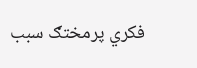فکري پرمختګ سبب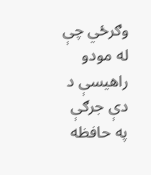وګرځي چې له مودو راهیسې د دې جرګې په حافظه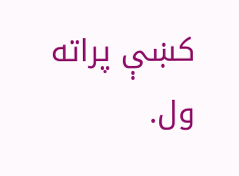کښې پراته ول.